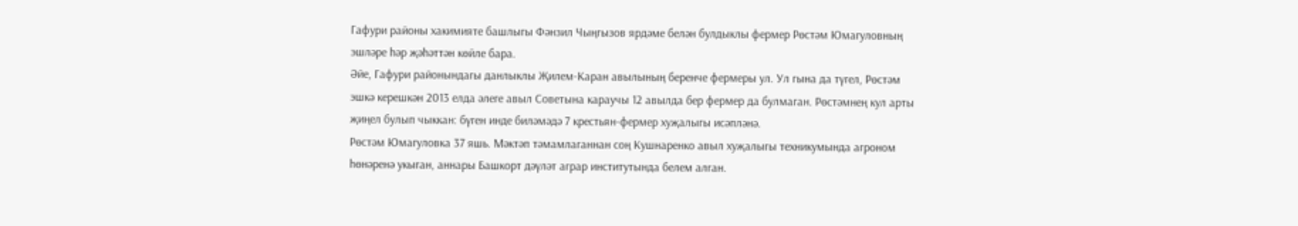Гафури районы хакимияте башлыгы Фәнзил Чыңгызов ярдәме белән булдыклы фермер Рөстәм Юмагуловның эшләре һәр җәһәттән көйле бара.
Әйе, Гафури районындагы данлыклы Җилем-Каран авылының беренче фермеры ул. Ул гына да түгел, Рөстәм эшкә керешкән 2013 елда әлеге авыл Советына караучы 12 авылда бер фермер да булмаган. Рөстәмнең кул арты җиңел булып чыккан: бүген инде биләмәдә 7 крестьян-фермер хуҗалыгы исәпләнә.
Рөстәм Юмагуловка 37 яшь. Мәктәп тәмамлаганнан соң Кушнаренко авыл хуҗалыгы техникумында агроном һөнәренә укыган, аннары Башкорт дәүләт аграр институтында белем алган.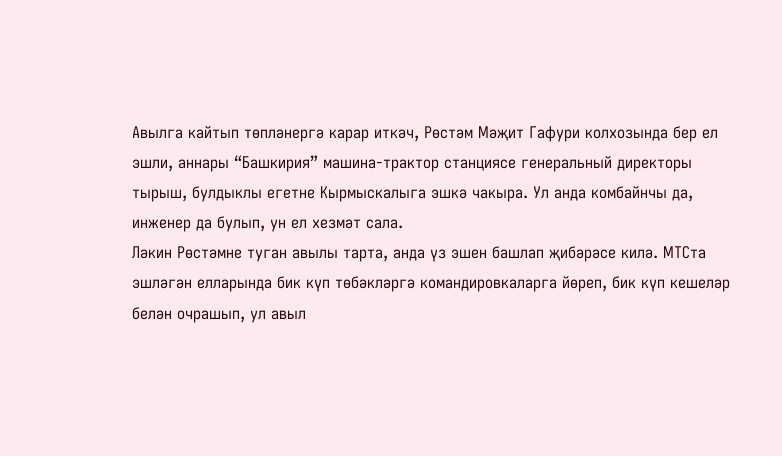Авылга кайтып төпләнергә карар иткәч, Рөстәм Мәҗит Гафури колхозында бер ел эшли, аннары “Башкирия” машина-трактор станциясе генеральный директоры тырыш, булдыклы егетне Кырмыскалыга эшкә чакыра. Ул анда комбайнчы да, инженер да булып, ун ел хезмәт сала.
Ләкин Рөстәмне туган авылы тарта, анда үз эшен башлап җибәрәсе килә. МТСта эшләгән елларында бик күп төбәкләргә командировкаларга йөреп, бик күп кешеләр белән очрашып, ул авыл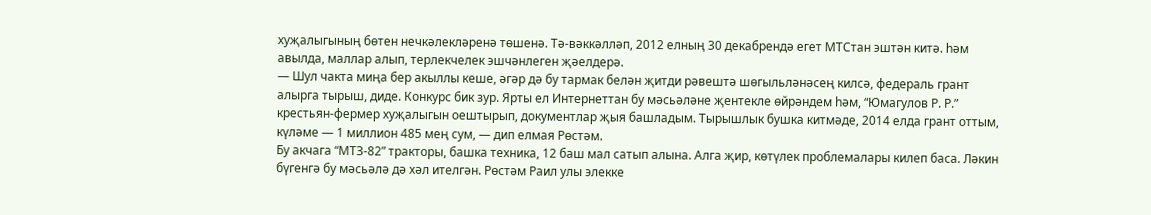хуҗалыгының бөтен нечкәлекләренә төшенә. Тә-вәккәлләп, 2012 елның 30 декабрендә егет МТСтан эштән китә. һәм авылда, маллар алып, терлекчелек эшчәнлеген җәелдерә.
— Шул чакта миңа бер акыллы кеше, әгәр дә бу тармак белән җитди рәвештә шөгыльләнәсең килсә, федераль грант алырга тырыш, диде. Конкурс бик зур. Ярты ел Интернеттан бу мәсьәләне җентекле өйрәндем һәм, “Юмагулов Р. Р.” крестьян-фермер хуҗалыгын оештырып, документлар җыя башладым. Тырышлык бушка китмәде, 2014 елда грант оттым, күләме — 1 миллион 485 мең сум, — дип елмая Рөстәм.
Бу акчага “МТЗ-82” тракторы, башка техника, 12 баш мал сатып алына. Алга җир, көтүлек проблемалары килеп баса. Ләкин бүгенгә бу мәсьәлә дә хәл ителгән. Рөстәм Раил улы элекке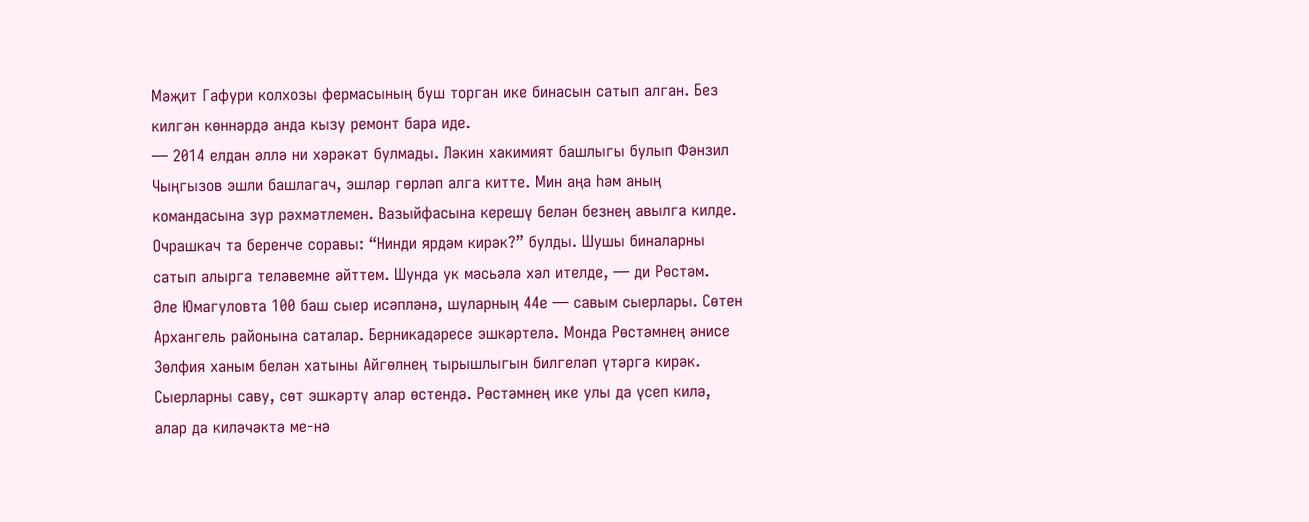Мәҗит Гафури колхозы фермасының буш торган ике бинасын сатып алган. Без килгән көннәрдә анда кызу ремонт бара иде.
— 2014 елдан әллә ни хәрәкәт булмады. Ләкин хакимият башлыгы булып Фәнзил Чыңгызов эшли башлагач, эшләр гөрләп алга китте. Мин аңа һәм аның командасына зур рәхмәтлемен. Вазыйфасына керешү белән безнең авылга килде. Очрашкач та беренче соравы: “Нинди ярдәм кирәк?” булды. Шушы биналарны сатып алырга теләвемне әйттем. Шунда ук мәсьәлә хәл ителде, — ди Рөстәм.
Әле Юмагуловта 100 баш сыер исәпләнә, шуларның 44е — савым сыерлары. Сөтен Архангель районына саталар. Берникадәресе эшкәртелә. Монда Рөстәмнең әнисе Зөлфия ханым белән хатыны Айгөлнең тырышлыгын билгеләп үтәргә кирәк. Сыерларны саву, сөт эшкәртү алар өстендә. Рөстәмнең ике улы да үсеп килә, алар да киләчәктә ме-нә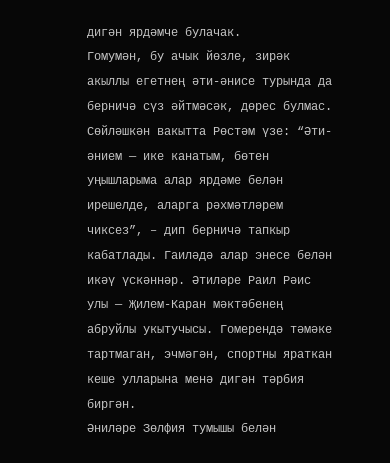дигән ярдәмче булачак.
Гомумән, бу ачык йөзле, зирәк акыллы егетнең әти-әнисе турында да берничә сүз әйтмәсәк, дөрес булмас. Сөйләшкән вакытта Рөстәм үзе: “Әти-әнием — ике канатым, бөтен уңышларыма алар ярдәме белән ирешелде, аларга рәхмәтләрем чиксез”, – дип берничә тапкыр кабатлады. Гаиләдә алар энесе белән икәү үскәннәр. Әтиләре Раил Рәис улы — Җилем-Каран мәктәбенең абруйлы укытучысы. Гомерендә тәмәке тартмаган, эчмәгән, спортны яраткан кеше улларына менә дигән тәрбия биргән.
Әниләре Зөлфия тумышы белән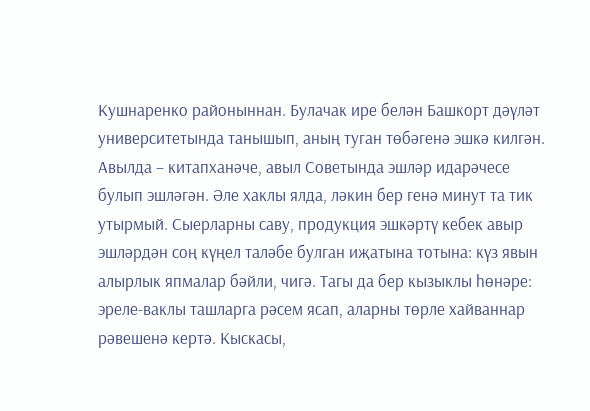Кушнаренко районыннан. Булачак ире белән Башкорт дәүләт университетында танышып, аның туган төбәгенә эшкә килгән. Авылда – китапханәче, авыл Советында эшләр идарәчесе булып эшләгән. Әле хаклы ялда, ләкин бер генә минут та тик утырмый. Сыерларны саву, продукция эшкәртү кебек авыр эшләрдән соң күңел таләбе булган иҗатына тотына: күз явын алырлык япмалар бәйли, чигә. Тагы да бер кызыклы һөнәре: эреле-ваклы ташларга рәсем ясап, аларны төрле хайваннар рәвешенә кертә. Кыскасы,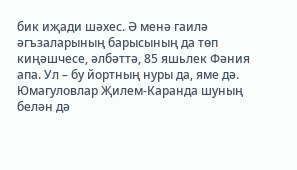бик иҗади шәхес. Ә менә гаилә әгъзаларының барысының да төп киңәшчесе, әлбәттә, 85 яшьлек Фәния апа. Ул – бу йортның нуры да, яме дә.
Юмагуловлар Җилем-Каранда шуның белән дә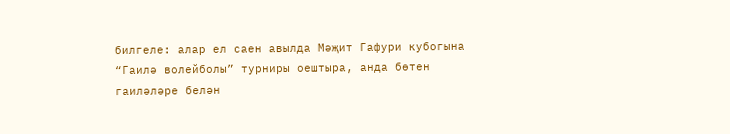билгеле: алар ел саен авылда Мәҗит Гафури кубогына “Гаилә волейболы” турниры оештыра, анда бөтен гаиләләре белән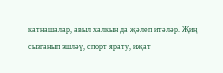катнашалар, авыл халкын да җәлеп итәләр. Җиң сызганып эшләү, спорт ярату, иҗат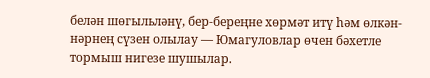белән шөгыльләнү, бер-береңне хөрмәт итү һәм өлкән-нәрнең сүзен олылау — Юмагуловлар өчен бәхетле тормыш нигезе шушылар.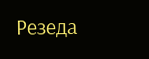Резеда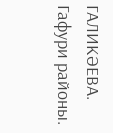ГАЛИКӘЕВА.
Гафури районы.